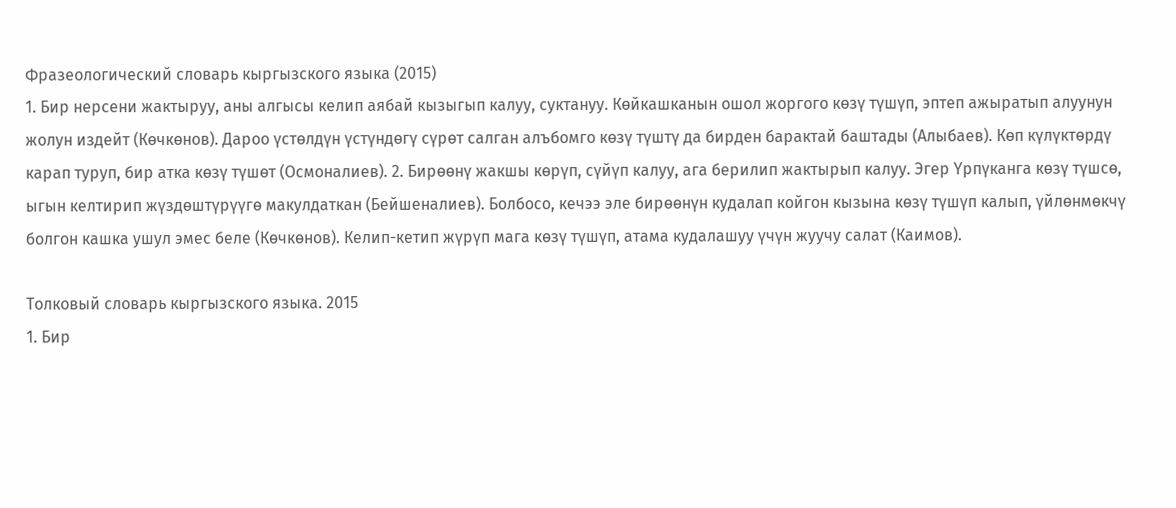Фразеологический словарь кыргызского языка (2015)
1. Бир нерсени жактыруу, аны алгысы келип аябай кызыгып калуу, суктануу. Көйкашканын ошол жоргого көзү түшүп, эптеп ажыратып алуунун жолун издейт (Көчкөнов). Дароо үстөлдүн үстүндөгү сүрөт салган алъбомго көзү түштү да бирден барактай баштады (Алыбаев). Көп күлүктөрдү карап туруп, бир атка көзү түшөт (Осмоналиев). 2. Бирөөнү жакшы көрүп, сүйүп калуу, ага берилип жактырып калуу. Эгер Үрпүканга көзү түшсө, ыгын келтирип жүздөштүрүүгө макулдаткан (Бейшеналиев). Болбосо, кечээ эле бирөөнүн кудалап койгон кызына көзү түшүп калып, үйлөнмөкчү болгон кашка ушул эмес беле (Көчкөнов). Келип-кетип жүрүп мага көзү түшүп, атама кудалашуу үчүн жуучу салат (Каимов).

Толковый словарь кыргызского языка. 2015
1. Бир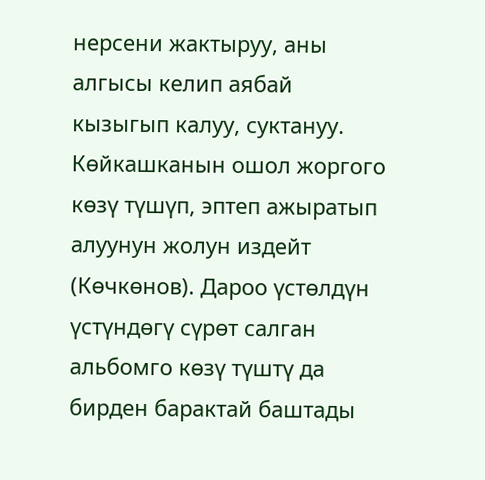нерсени жактыруу, аны алгысы келип аябай кызыгып калуу, суктануу. Көйкашканын ошол жоргого көзү түшүп, эптеп ажыратып алуунун жолун издейт (Көчкөнов). Дароо үстөлдүн үстүндөгү сүрөт салган альбомго көзү түштү да бирден барактай баштады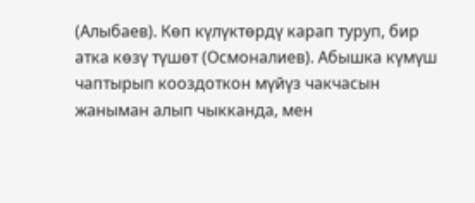(Алыбаев). Көп күлүктөрдү карап туруп, бир атка көзү түшөт (Осмоналиев). Абышка күмүш чаптырып кооздоткон мүйүз чакчасын жаныман алып чыкканда, мен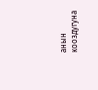анын кооздугуна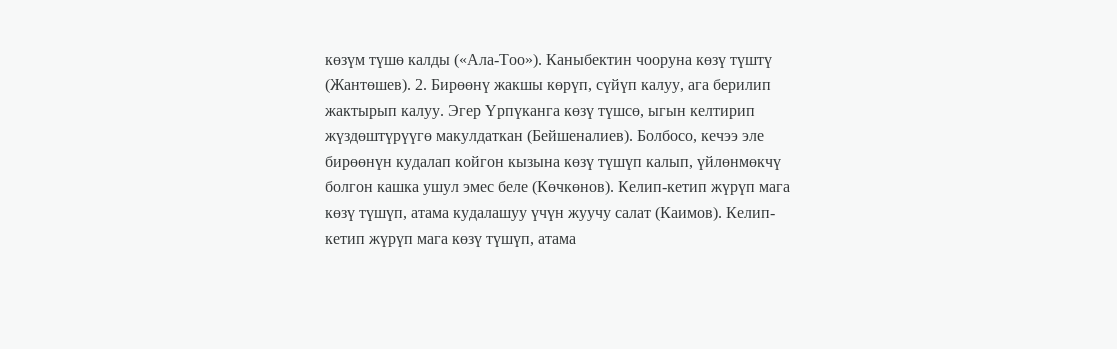көзүм түшө калды («Ала-Тоо»). Каныбектин чооруна көзү түштү (Жантөшев). 2. Бирөөнү жакшы көрүп, сүйүп калуу, ага берилип жактырып калуу. Эгер Үрпүканга көзү түшсө, ыгын келтирип жүздөштүрүүгө макулдаткан (Бейшеналиев). Болбосо, кечээ эле бирөөнүн кудалап койгон кызына көзү түшүп калып, үйлөнмөкчү болгон кашка ушул эмес беле (Көчкөнов). Келип-кетип жүрүп мага көзү түшүп, атама кудалашуу үчүн жуучу салат (Каимов). Келип-кетип жүрүп мага көзү түшүп, атама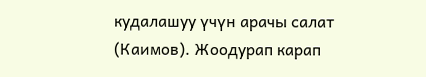кудалашуу үчүн арачы салат (Каимов). Жоодурап карап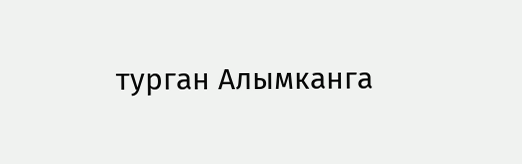турган Алымканга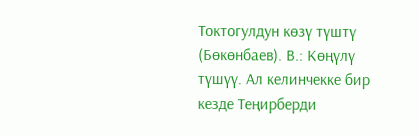Токтогулдун көзү түштү (Бөкөнбаев). В.: Көңүлү түшүү. Ал келинчекке бир кезде Теңирберди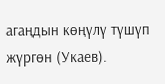агаңдын көңүлү түшүп жүргөн (Укаев).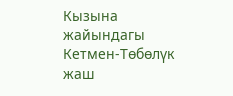Кызына жайындагы Кетмен-Төбөлүк жаш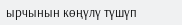ырчынын көңүлү түшүп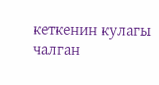кеткенин кулагы чалган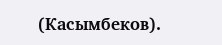(Касымбеков).